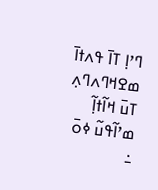ߣߴߊ߲ ߠߊ߫ ߟߍߙߊ߫ ߘߐߞߣߍߣߍ߲ ߠߎ߫ ߞߊ߬ߙߊ߲߬ ߘߴߊ߬ߟߎ߬ ߦߋ߫ ߸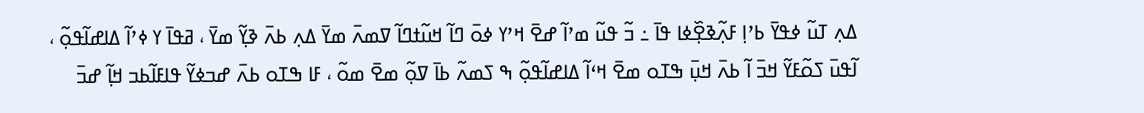ߡߍ߲ ߠߎ߬ ߦߟߌ߫ ߕߴߊ߲ ߓߍ߲߬ߢߐ߲߰ߦߊ ߟߊ߫ ߸ ߏ߬ ߟߎ߬ ߘߴߊ߬ ߝߐ߫ ߞߴߌ ߦߋ߫ ߣߊ߬ ߞߎ߬ߙߣߊ߬ ߜߘߍ߫ ߘߌ߫ ߡߍ߲ ߕߍ߫ ߢߌ߲߬ ߘߌ߫ ، ߥߟߊ߫ ߌ ߦߴߊ߬ ߡߊߝߊ߬ߟߋ߲߬ ، ߊ߬ߟߎ߫ ߖߋ߬ߓߌ߬ ߞߏ߫ ߊ߬ ߕߍ߫ ߞߎ߲߫ ߒߠߋ ߘߐ߫ ߞߵߊ߬ ߡߊߝߊ߬ߟߋ߲߬ ߒ ߖߘߍ߬ ߕߊ߫ ߜߋ߲߬ ߘߐ߫ ߘߋ߬ ، ߓߊ ߒߠߋ ߕߍ߫ ߝߏߦߌ߬ ߟߊߓߊ߬ߕߏ ߞߊ߲߬ ߝߏ߫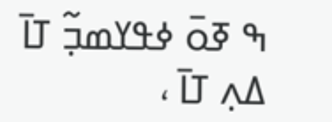ߒ ߧߋ߫ ߦߟߌߘߏ߲߬ ߠߊ߫ ߡߍ߲ ߠߊ߫ ،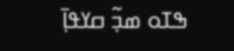ߒߠߋ ߘߏ߲߬ ߛߌߟߊ߲߫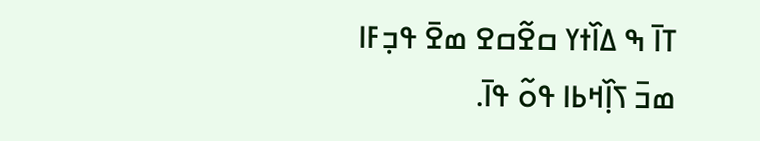ߠߊ߫ ߒ ߡߊ߰ߙߌ ߛߐ߬ߛߐ ߘߐ߫ ߟߏ߲ߓߊ ߘߏ߫ ߖߊ߲߰ߞߕߊ ߟߋ߬ ߟߊ߫.